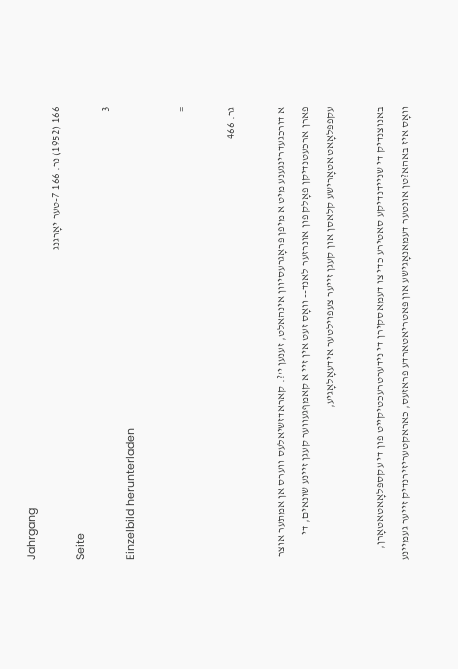Jahrgang
166 (1952) נר. 166 7-טער יאָרגנג
Seite
3
Einzelbild herunterladen

=

גר. 466

א דורכגעדרינגענע מיט א מיפן פּראָגרעסיוון אינהאלט, זענען י'?. קאראדזשיאלעס ווערס אן אמתער אוצר פארן ארכעטנדיקן פאָלק פון אונרזער לאנד-- וואָס זעט אין זיי א קאמףגעווער קעגן זיינע שונאים, די עקפפּלאָאטאטאָרישע קלאסן און קעגן זייער צעפוילטער אידעאָלאָגיע,

באנוצנדיק די שניידנדיקע סאטירע כדי צו דעמאסקירן די נידערטרעכטיקייט פון די עקספּלאָאטאטאָרן, וואָס איז באהא?טן אונטער דעמאנאָגישע און פּאטריאטארדע פראזעס, כאראקטעריזירנדיק זייער געמיינע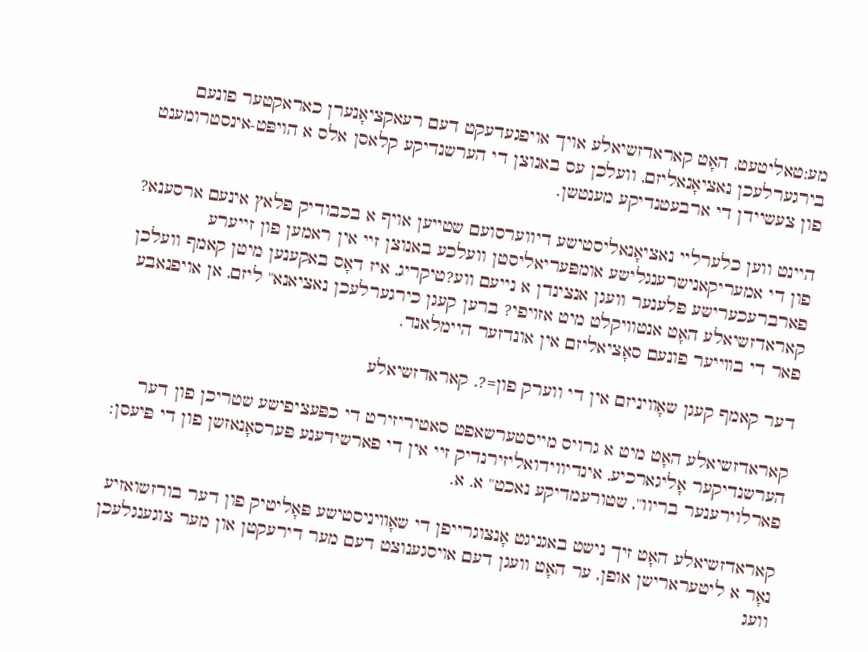מע:טאליטעט, האָט קאראדזשיאלע אויך אויפגעדעקט דעם רעאקציאָנערן כאראקטער פונעם בירגערלעכן נאציאָנאליזם, וועלכן עס באנוצן די הערשנדיקע קלאסן אלס א הויפּט-אינסטרומענט פון צעשיידן די ארבעטנדיקע מענטשן.

היינט ווען כלערליי נאציאָנאליסטישע דיווערסועם שטייען אויף א בכבודיק פּלאץ אינעם ארסענא? פון די אמעריקאנישרענגלישע אומפּעריאליסטן וועלכע באנוצן זיי אין ראמען פון זייערע פארברעכערישע פּלענער וועגן אנצינדן א נייעם ווע?טיקריג, איז דאָס באקענען מיטן קאמף וועלכן קאראדזשיאלע האָט אנטוויקלט מיט אזויפי? ברען קעגן כירגערלעכן נאציאנא" ליזם, אן אויפנאבע פאר די בוױיער פונעם סאָציאליזם אין אונדזער היימלאנד.

דער קאמף קעגן שאָװיניזם אין די ווערק פון=?. קאראדזשיאלע

קאראדזשיאלע האָט מיט א גרויס מייסטערשאפט סאטיריזירט די כפּעציפישע שטריכן פון דער הערשנדיקער אָליגארכיע, אינדיווידואליזירנדיק זיי אין די פארשידענע פּערסאָנאזשן פון די פּיעסן: פארלוירענער בריוו", שטורעמדיקע נאכט" א. א.

קאראדזשיאלע האָט זיך נישט באגניגט אָנצוגרייפן די שאָװיניסטישע פּאָליטיק פון דער בורזשואזיע נאָר א ליטערארישן אופן, ער האָט וועגן דעם אויסגענוצט דעם מער דירעקטן און מער צוגענגלעכן וועג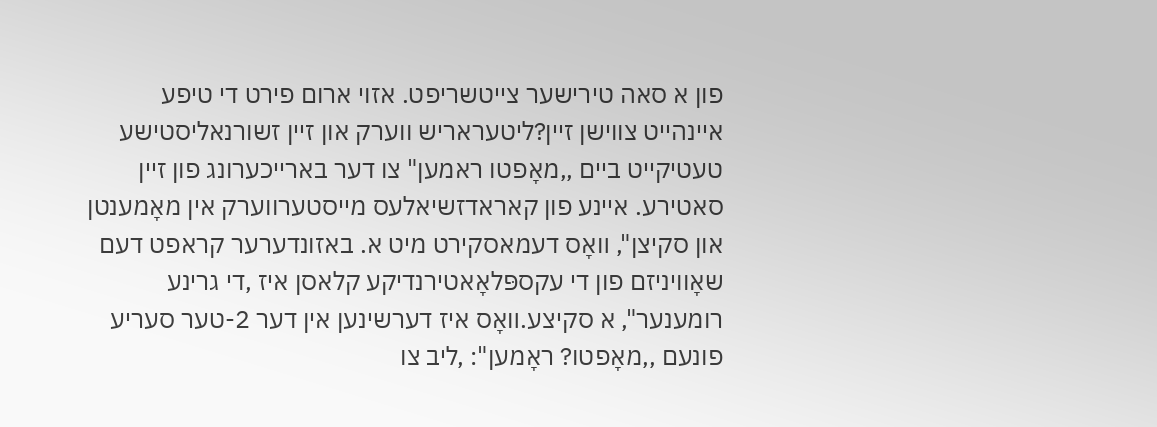פון א סאה טירישער צייטשריפט. אזוי ארום פירט די טיפע איינהייט צווישן זיין?ליטעראריש ווערק און זיין זשורנאליסטישע טעטיקייט ביים ,,מאָפטו ראמען" צו דער בארייכערונג פון זיין סאטירע. איינע פון קאראדזשיאלעס מייסטערווערק אין מאָמענטן און סקיצן", װאָס דעמאסקירט מיט א. באזונדערער קראפט דעם שאָוויניזם פון די עקספּלאָאטירנדיקע קלאסן איז ,די גרינע רומענער", א סקיצע.װאָס איז דערשינען אין דער 2-טער סעריע פונעם ,,מאָפטו? ראָמען": ,ליב צו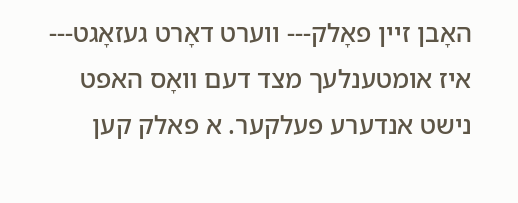האָבן זיין פאָלק--- ווערט דאָרט געזאָגט--- איז אומטענלעך מצד דעם װאָס האפט נישט אנדערע פעלקער. א פאלק קען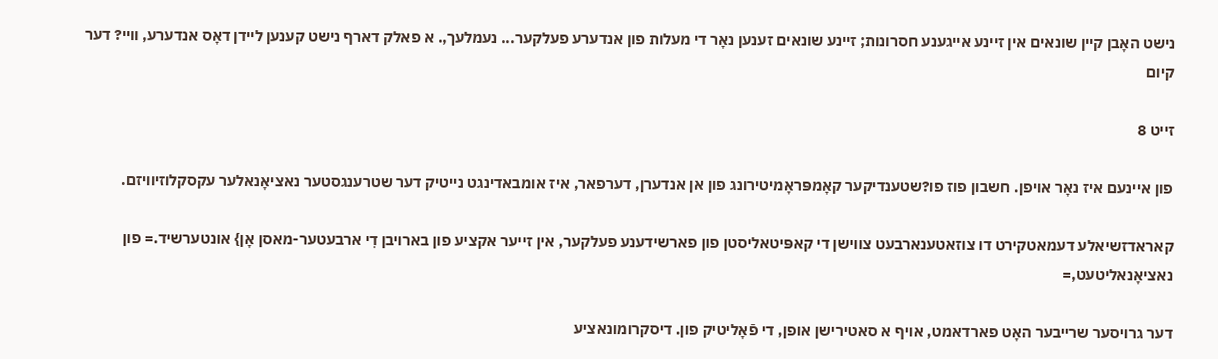נישט האָבן קיין שונאים אין זיינע אייגענע חסרונות; זיינע שונאים זענען נאָר די מעלות פון אנדערע פעלקער... נעמלעך,. א פאלק דארף נישט קענען ליידן דאָס אנדערע, וויי? דער קיום

זייט 8

פון איינעם איז נאָר אויפן. חשבון פוז פו?שטענדיקער קאָמפּראָמיטירונג פון אן אנדערן, דערפאר, איז אומבאדינגט נייטיק דער שטרענגסטער נאציאָנאלער עקסקלוזיוויזם.

קאראדזשיאלע דעמאטקירט דו צוזאטענארבעט צווישן די קאפּיטאליסטן פון פארשידענע פעלקער, אין זייער אקציע פון בארויבן דִי ארבעטער-מאסן אָן} אונטערשיד.= פון נאציאָנאליטעט,=

דער גרויסער שרייבער האָט פארדאמט, אויף א סאטירישן אופן, די פֿאָליטיק פון. דיסקרומונאציע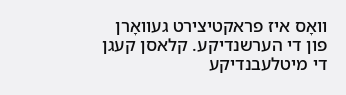וואָס איז פראקטיצירט געוואָרן פון די הערשנדיקע. קלאסן קעגן די מיטלעבנדיקע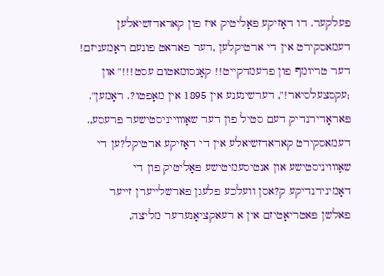פעלקער. דו דאָזיקע פּאָליטיק איז פון קאראדזשיאלען דעמאסקירט אין די ארטיקלען ,דער פאראט פונעם ראָמעניזם! דער טריומף פון פרעמדקייט!! קאָנסומאטום עסט!!!" און ;עקסצעלסיאר!", דערשינענע אין 1895 אין מאָפטו?. ראָמען". פּאראָדירנדיק דעם סטיל פון דער שאָװױיניסטישער פּרעסע,. דעמאסקירט קאראדזשיאלע אין די דאָזיקע ארטיקל?ען די שאַװויניסטישע און אנטיסעמיטישע פּאָליטיק פון די דאָמינירנדיקע ק?אסן וועלכע פלעגן פארשלייערן זייער פאלשן פּאטריאָטיזם אין א רעאקציאָנערער מליצה,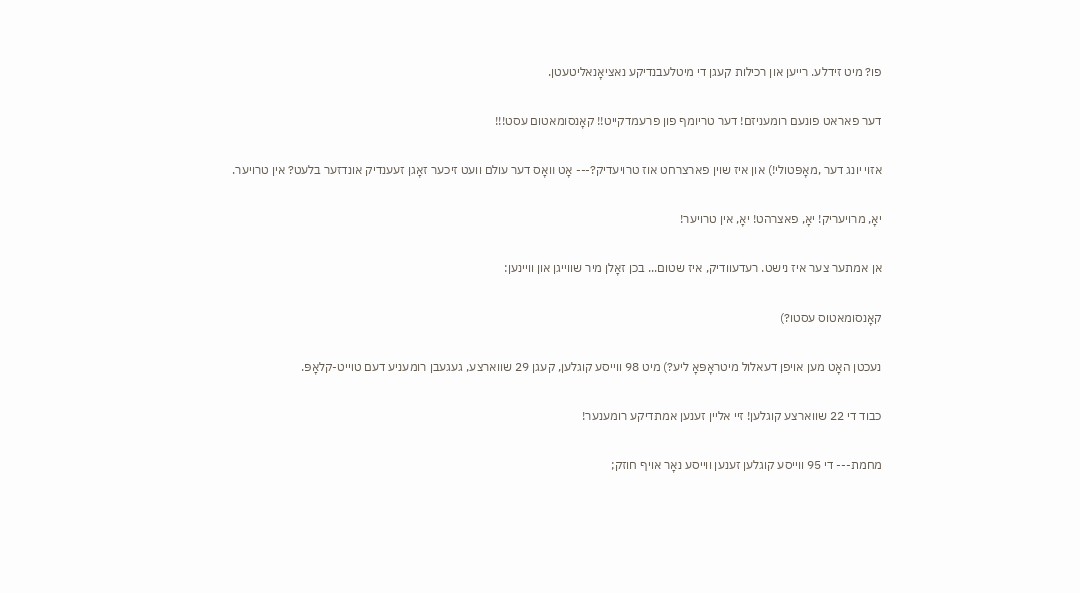פו? מיט זידלע. רייען און רכילות קעגן די מיטלעבנדיקע נאציאָנאליטעטן.

דער פאראט פונעם רומעניזם! דער טריומף פון פרעמדקייט!! קאָנסומאטום עסט!!!

אזוי יונג דער ,מאָפּטולי!) און איז שוין פארצרחט אוז טרויעדיק?--- אָט װאָס דער עולם וועט זיכער זאָגן זעענדיק אונדזער בלעט? אין טרויער.

יאָ, מרויעריק! יאָ, פאצרהט! יאָ, אין טרויער!

אן אמתער צער איז נישט. רעדעוודיק, איז שטום... בכן זאָלן מיר שווייגן און וויינען:

קאָנסומאטוס עסטו?)

נעכטן האָט מען אויפן דעאלול מיטראָפּאָ ליע?) מיט 98 ווייסע קוגלען, קעגן 29 שווארצע, געגעבן רומעניע דעם טױיט-קלאָפּ.

כבוד די 22 שווארצע קוגלען! זיי אליין זענען אמתדיקע רומענער!

מחמת--- די 95 ווייסע קוגלען זענען ווייסע נאָר אויף חוזק;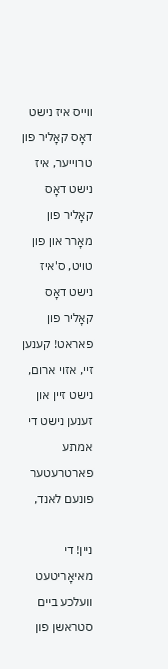ווייס איז נישט דאָס קאָליר פון טרױיער, איז נישט דאָס קאָליר פון מאָרר און פון טויט, ס'איז נישט דאָס קאָליר פון פאראט! קענען זיי, אזוי ארום, נישט זיין און זענען נישט די אמתע פארטרעטער פונעם לאנד,

ניין! די מאיאָריטעט וועלכע ביים סטראשן פון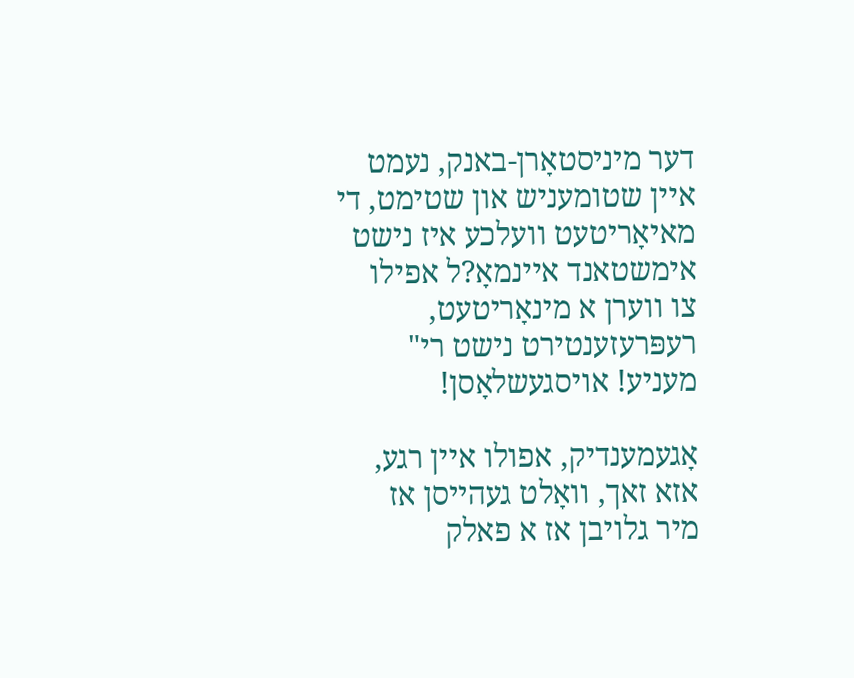דער מיניסטאָרן-באנק, נעמט איין שטומעניש און שטימט, די מאיאָריטעט וועלכע איז נישט אימשטאנד איינמאָ?ל אפילו צו ווערן א מינאָריטעט, רעפּרעזענטירט נישט רי" מעניע! אױסגעשלאָסן!

אָגעמענדיק, אפולו איין רגע, אזא זאך, װאָלט געהייסן אז מיר גלויבן אז א פאלק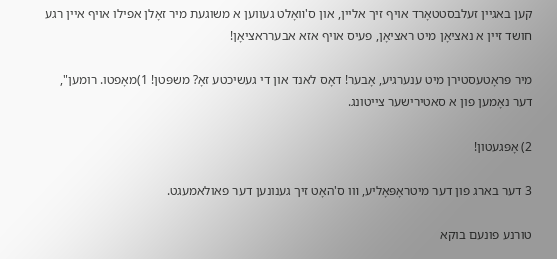קען באגיין זעלבסטטאָרד אויף זיך אליין, און ס'װאָלט געווען א משוגעת מיר זאָלן אפילו אויף איין רגע חושד זיין א נאציאָן מיט ראציאָן, פעיס אויף אזא אבערראציאָן!

מיר פּראָטעסטירן מיט ענערגיע, אָבער! דאָס לאנד און די געשיכטע זאָ? משפּטן! 1)מאָפטו. רומען", דער נאָמען פון א סאטירישער צייטונג.

2) אָפּגעטון!

3 דער בארג פון דער מיטראָפּאָליע, װו ס'האָט זיך גענונען דער פאולאמעגט.

טורנע פונעם בוקא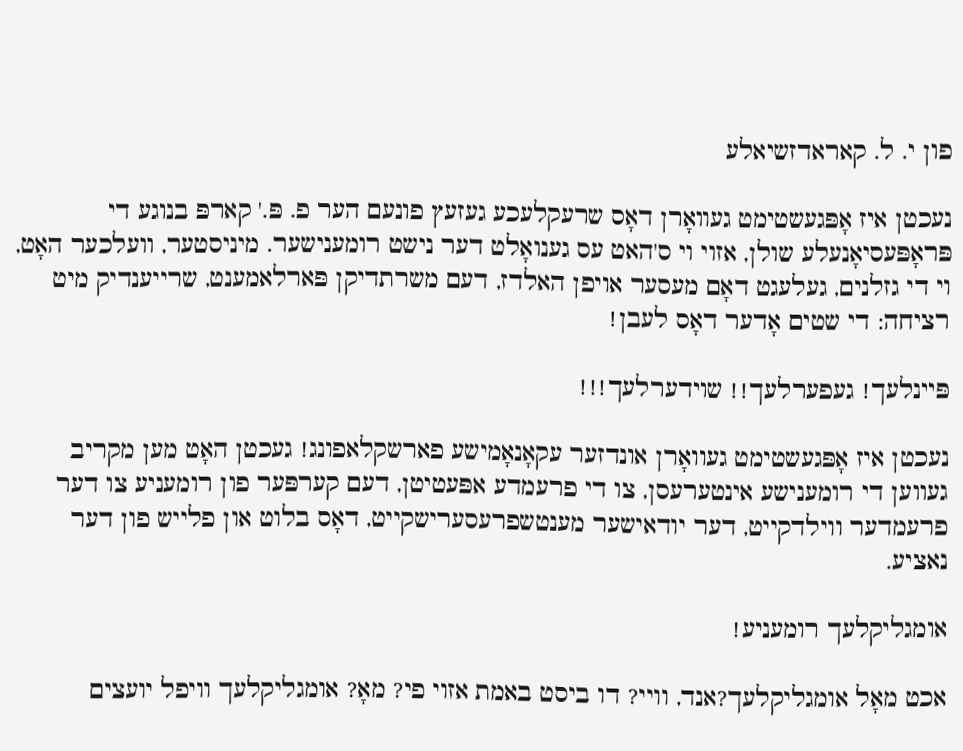פון י. ל. קאראדזשיאלע

נעכטן איז אָפּגעשטימט געװאָרן דאָס שרעקלעכע געזעץ פונעם הער פ. פּ.' קארפּ בנוגע די פּראָפּעסיאָנעלע שולן, אזוי וי ס'האט עס גענואָלט דער נישט רומענישער. מיניסטער, וועלכער האָט, וי די גזלנים, געלעגט דאָם מעסער אויפן האלדז, דעם משרתדיקן פּארלאמענט, שרייענדיק מיט רציחה: די שטים אָדער דאָס לעבן!

פּיינלעך! געפערלעך!! שוידערלעך!!!

נעכטן איז אָפּגעשטימט געוואָרן אונדזער עקאָנאָמישע פארשקלאפונג! געכטן האָט מען מקריב געווען די רומענישע אינטערעסן, צו די פרעמדע אפּעטיטן, דעם קערפּער פון רומעניע צו דער פרעמדער ווילדקייט, דער יודאישער מענטשפרעסערישקייט, דאָס בלוט און פלייש פון דער נאציע.

אומגליקלעך רומעניע!

אכט מאָל אומגליקלעך?אנד, וויי? דו ביסט באמת אזוי פי? מאָ? אומגליקלעך וויפל יועצים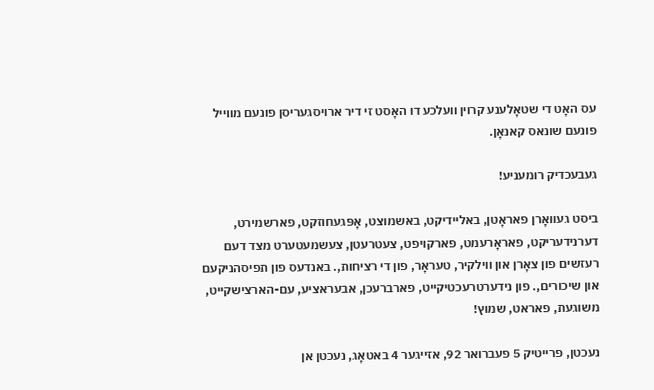עס האָט די שטאָלענע קרוין וועלכע דו האָסט זי דיר ארויסגעריסן פונעם מוױיל פונעם שונאס קאנאָן.

געבעכדיק רומעניע!

ביסט געװאָרן פאראָטן, באליידיקט, באשמוצט, אָפּגעחוזקט, פארשמירט, דערנידעריקט, פאראָרעמט, פארקויפט, צעטרעטן, צעשמעטערט מצד דעם רעזשים פון צאָרן און ווילקיר, טעראָר, פון די רציחות,. באנדעס פון תפיסהניקעם און שיכורים,. פון נידערטרעכטיקייט, פארברעכן, אבעראציע, עם-הארצישקייט, משוגעת, פאראט, שמוץ!

נעכטן, פרייטיק 5 פעברואר 92, אזייגער 4 באטאָג, נעכטן אן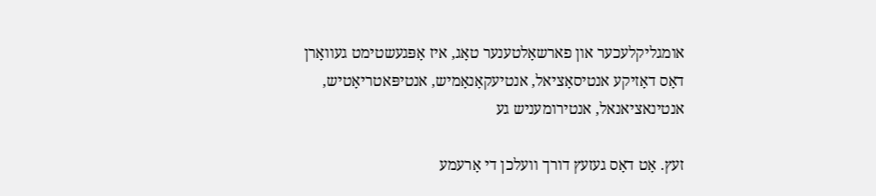אומגליקלעכער און פארשאָלטענער טאָג, איז אָפּגעשטימט געוואָרן דאָס דאָזיקע אנטיסאָציאל, אנטיעקאָנאָמיש, אנטיפּאטריאָטיש, אנטינאציאנאל, אנטירומעניש גע

זעץ. אָט דאָס געזעץ דורך וועלכן די אָרעמע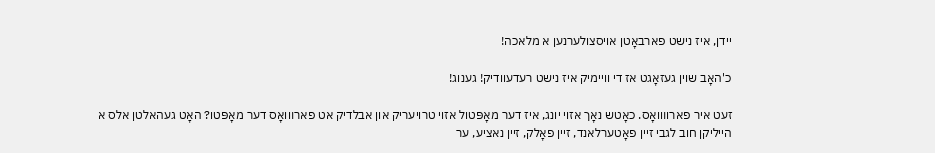יידן, איז נישט פארבאָטן אויסצולערנען א מלאכה!

כ'האָב שוין געזאָגט אז די וויימיק איז נישט רעדעוודיק! גענוג!

זעט איר פארוװואָס. כאָטש נאָך אזוי יונג, איז דער מאָפּטול אזוי טרויעריק און אבלדיק אט פארװואָס דער מאָפּטו? האָט געהאלטן אלס א הייליקן חוב לגבי זיין פאָטערלאנד, זיין פאָלק, זיין נאציע, ער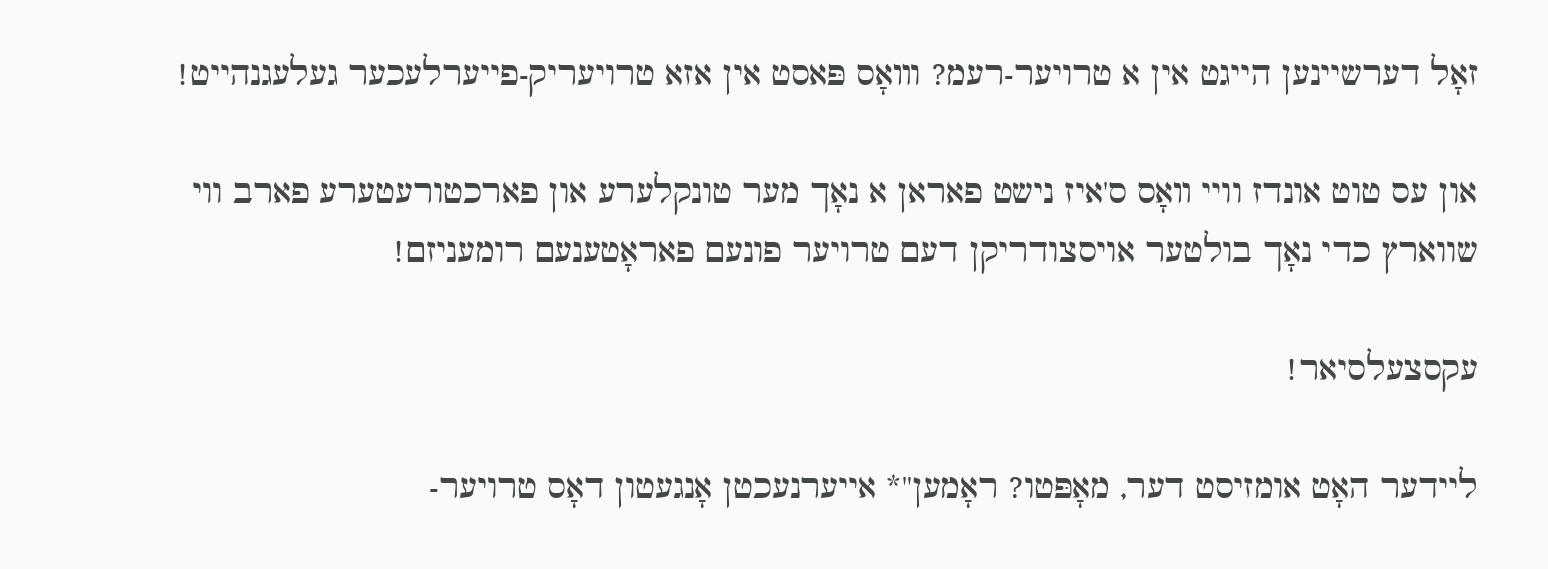זאָל דערשיינען הייגט אין א טרויער-רעמ? וװאָס פּאסט אין אזא טרויעריק-פייערלעכער געלעגנהייט!

און עס טוט אונדז וויי װאָס ס'איז נישט פאראן א נאָך מער טונקלערע און פארכטורעטערע פארב ווי שווארץ כדי נאָך בולטער אויסצודריקן דעם טרויער פונעם פאראָטענעם רומעניזם!

עקסצעלסיאר!

ליידער האָט אומזיסט דער, מאָפּטו? ראָמען"* אייערנעכטן אָנגעטון דאָס טרויער-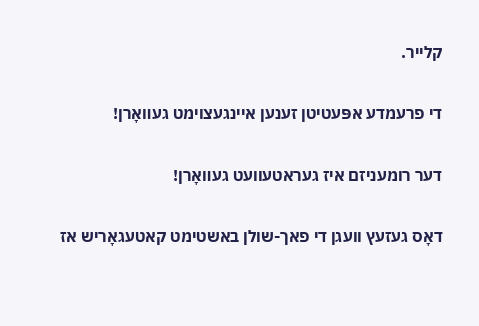קלייר.

די פרעמדע אפּעטיטן זענען איינגעצוימט געװאָרן!

דער רומעניזם איז געראטעוועט געװאָרן!

דאָס געזעץ וועגן די פאך-שולן באשטימט קאטעגאָריש אז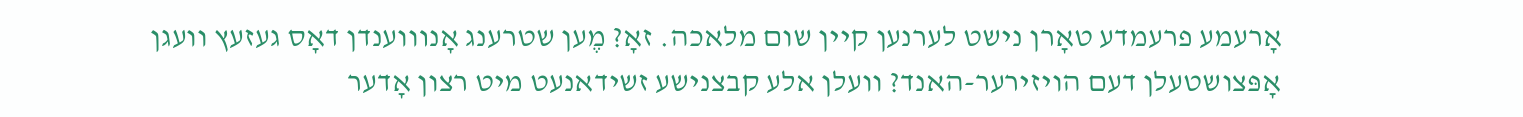אָרעמע פרעמדע טאָרן נישט לערנען קיין שום מלאכה. זאָ? מֶען שטרענג אָנװוענדן דאָס געזעץ וועגן אָפּצושטעלן דעם הויזירער-האנד? וועלן אלע קבצנישע זשידאנעט מיט רצון אָדער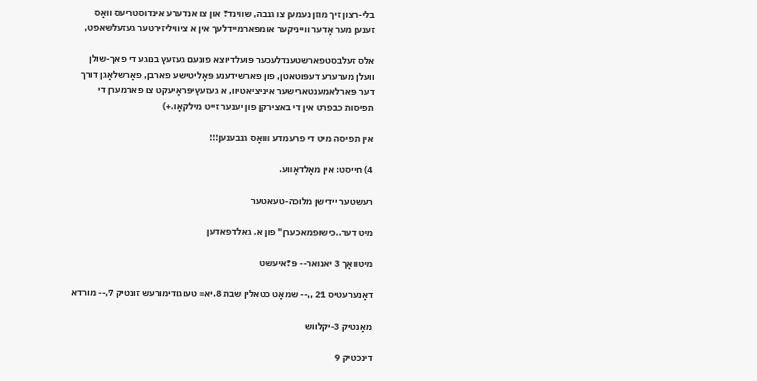בלי-רצון זיך מוזן נעמען צו גנבה, שווינד? און צו אנדערע אינדוסטריעס וואָס זענען מער אָדער ווייניקער אומפארמיידלעך אין א ציוויליזירטער געזעלשאפט,

אלס זעלבסטפארשטענדלעכער פּועלדיוצא פונעם געזעץ בנוגע די פאך-שולן וועלן מערערע דעפּוטאטן, פון פארשידענע פּאָליטישע פארבן, פאָרשלאָגן דורך דער פּארלאמענטארישער איניציאטיוו, א געזעץיפּראָיעקט צו פארמערן די תפיסות כבפרט אין די באצירקן פון יענער זייט מילקאָו.+)

אין תפיסה מיט די פרעמדע װואָס גנבענען!!!

4) חייסט: אין מאָלדאָװע.

רעשטער יידישן מלוכה-טעאטער

מיט דער..כישופמאכערן" פון א. גאלדפאדען

מיטוואָך 3 יאנואר-- פּ?איעשט

דאָנערעטיס 21 ,,-- שמאָט כטאלין שבת 8.יא= טעוגודימורעש זונטיק 7,-- מורדא

מאָנטיק 3-יקלווש

דינכטיק 9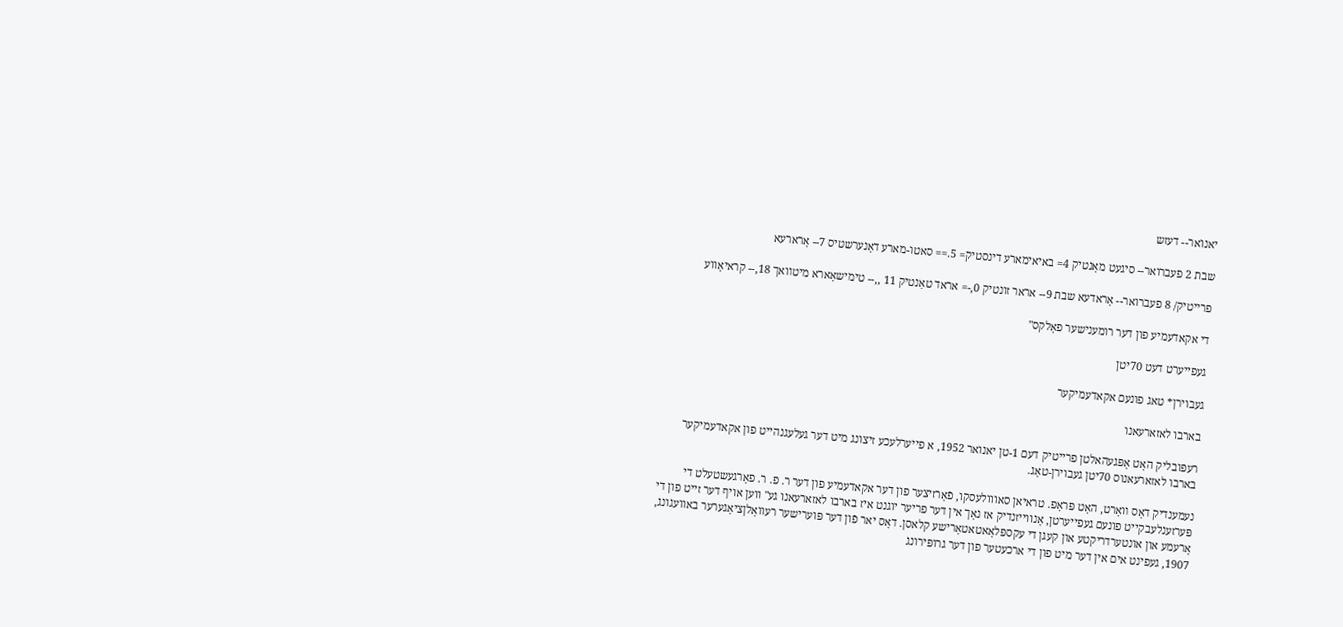יאנוֹאר-- דעזש

שבת 2 פעברואר-- סיגעט מאָנטיק 4= באיאימארע דינסטיק= 5.== סאטו-מארע דאָנערשטיס 7-- אָרארעא

פרייטיק/ 8 פעברואר-- אָראדעא שבת 9-- אראר זונטיק 0,-= אראד טאַנטיק 11 ,,-- טימישאָארא מיטװאך 18,-- קראיאָווע

די אקאדעמיע פון דער רומענישער פאָלקס"

געפייערט דעט 70יטן

געבוירן* טאג פונעם אקאדעמיקער

בארבו לאזארעאנו

רעפּובליק האָט אָפּגעהאלטן פרייטיק דעם 1-טן יאנואר 1952, א פייערלעכע זיצונג מיט דער געלעגנהייט פון אקאדעמיקער בארבו לאזארעאנוס 70יטן געבוירן-טאָג.

נעמענדיק דאָס װאָרט, האָט פּראָפ. טראיאן סאווולעסקו, פֿאָרזיצער פון דער אקאדעמיע פון דער ר. פ. ר. פאָרגעשטעלט די פּערזענלעבקייט פונעם געפייערטן, אָנווייזנדיק אז נאָך אין דער פריער יוגנט איז בארבו לאזארעאנו גע" ווען אויף דער זייט פון די אָרעמע און אונטערדריקטע און קעגן די עקספּלאָאטאטאָרישע קלאסן. דאָס יאר פֿון דער פּוערישער רעוואָלןציאָגערער באוועגונג, 1907, געפינט אים אין דער מיט פון די ארכעטער פון דער גרופּירונג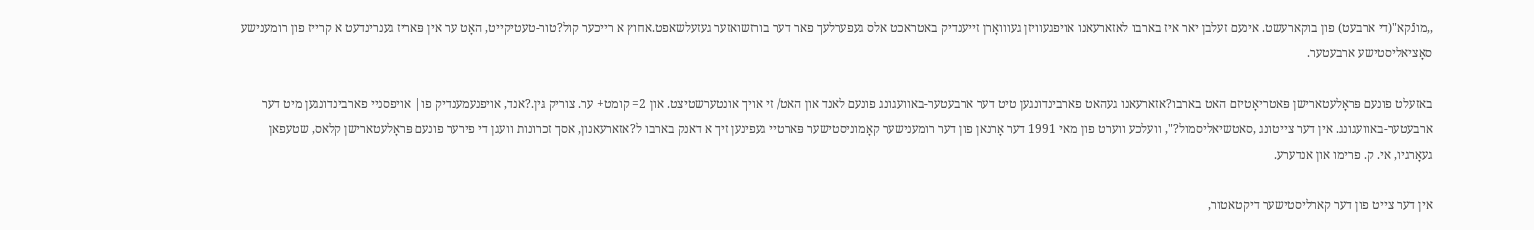,,מונֿקא"(די ארבעט) פון בוקארעשט. אינעם זעלבן יאר איז בארבו לאזארעאנו אויפגעוויזן געװואָרן זייענדיק באטראכט אלס געפערלעך פאר דער בורזשואזער געזעלשאפט.אחוץ א רייכער קול?טור-טעטיקייט, האָט ער אין פּאריז גענרינדעט א קרייז פון רומענישע סאָציאליסטישע ארבעטער.

באזעלט פונעם פּראָלעטארישן פּאטריאָטיזם האט בארבו?אזארעאנו געהאט פארבינדונגען טיט דער ארבעטער-באוועגונג פונעם לאנד און האט/ זי אויך אונטערשטיצט. און 2= קומט+ ער. צוריק גּין.?אנד, אויפנעמענדיק פו| אויפסניי פארבינדונגען מיט דער ארבעטער-באוועגונג. אין דער צייטונג ,סאטשיאליסמול?", וועלכע ווערט פון מאי 1991 דער אָרנאן פון דער רומענישער קאָמוניסטישער פּארטיי געפינען זיך א דאנק בארבו ל?אזארעאנון, אסך זכרונות וועגן די פירער פונעם פּראָלעטארישן קלאס, שטעפאן געאָרגיו, אי. ק. פרימו און אנדערע.

אין דער צייט פון דער קארליסטישער דיקטאטור,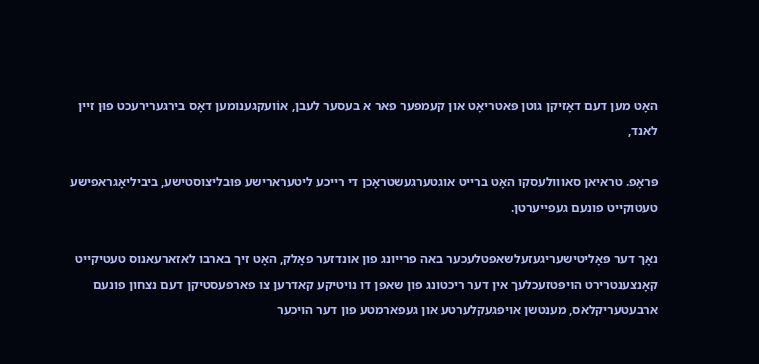האָט מען דעם דאָזיקן גוטן פּאטריאָט און קעמפער פאר א בעסער לעבן, אוֹועקגענומען דאָס בירגערירעכט פוּן זיין לאנד,

פּראָפ. טראיאן סאווולעסקו האָט ברייט אוגטערגעשטראָכן די רייכע ליטערארישע פּוּבליצוסטישע, ביביליאָגראפישע טעטוקייט פונעם געפייערטן.

נאָך דער פּאָליטישעריגעזעלשאפטלעכער באה פרייונג פון אונדזער פאָלק, האָט זיך בארבו לאזארעאנוס טעטיקייט קאָנצענטרירט הױפּטזעכלעך אין דער ריכטונג פון שאפן דו נויטיקע קאדרען צו פארפעסטיקן דעם נצחון פונעם ארבעטעריקלאס, מענטשן אויפגעקלערטע און געפארמטע פון דער הויכער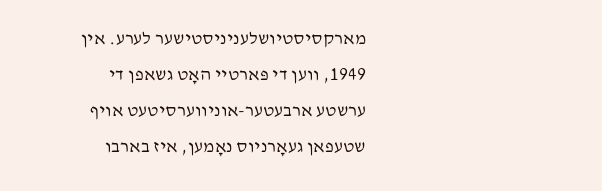מארקסיסטיושלעניניסטישער לערע. אין 1949, ווען די פּארטיי האָט גשאפן די ערשטע ארבעטער-אוניווערסיטעט אויף שטעפאן געאָרניוס נאָמען, איז בארבו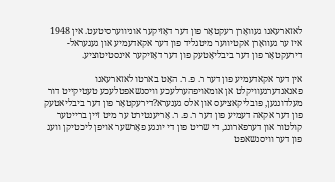לאזארעאנו געװאָרן רעקטאָר פון דער דאָזיקער אוניווערסיטעט. אין 1948 איז ער געװאָרן אקטיווער מיטגליד פון דער אקאדעמיע און געגעראל-דירעקטאָר פון דער ביבליאָטעק פון דער דאָזיקער אינסטיטוציע.

אין דער אקאדעמיע פון דער ר. פ. ר. האָט בארטו לאזארעאנו פאנאנדערגעוויקלט אן אומאויפהערלעכע וויסנשאפטלעכע טעטיקייט דור מעלדונגען, פּובליקאציעס און אלס גענערא?דירעקטאָר פון דער ביבליאטעק פון דער אקאה דעמיע פון דער ר. פ. ר. אָריענטירט ער מיט זיין ברייטער קולטור און דערפארונג, די שריט פון די יונגע פאָרשער אויפן ליכטיקן וועג פון דער וויסנשאפט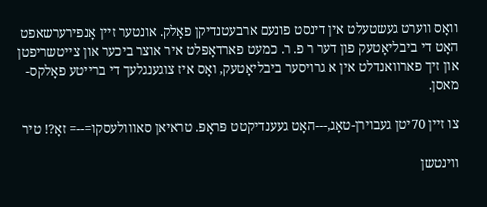וואָס ווערט געשטעלט אין דינסט פונעם ארבעטנדיקן פאָלק. אונטער זיין אָנפירערשאפט האָט די ביבליאָטעק פון דער ר פ. ר. כמעט פארדאָפּלט איר אוצר ביכער און צייטשריפטן און זיך פארוואנדלט אין א גרויסער ביבליאָטעק, ואָס איז צוגענגלעך די ברייטע פאָלקס-מאסן.

צו זיין 70יטן געבוירן-טאָג,---האָט געענדיקטט פּראָפּ. טראיאן סאווולעסקו=--= זאָ?! טיר

ווינטשן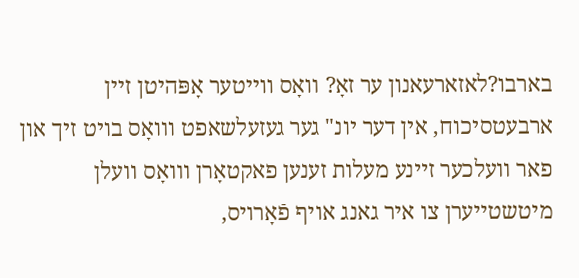בארבו?לאזארעאנון ער זאָ? װאָס ווייטער אָפּהיטן זיין ארבעטסיכוח, אין דער יונ" גער געזעלשאפט וװאָס בויט זיך און פאר וועלכער זיינע מעלות זענען פאקטאָרן וװאָס וועלן מיטשטייערן צו איר גאנג אויף פֿאָרויס,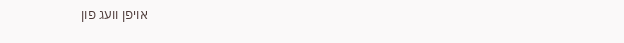אויפן וועג פון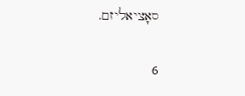סאָציאליזם.

6